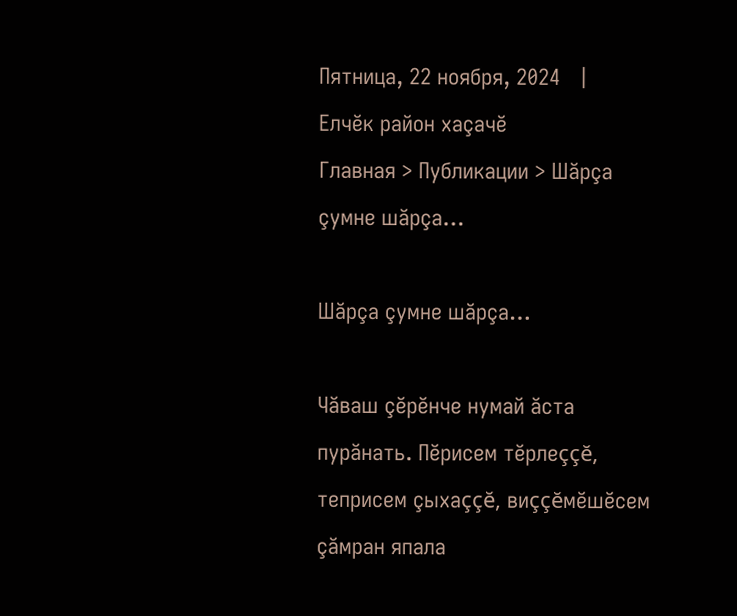Пятница, 22 ноября, 2024   |    Елчĕк район хаçачĕ
Главная > Публикации > Шăрçа çумне шăрçа…

Шăрçа çумне шăрçа…

Чăваш çĕрĕнче нумай ăста пурăнать. Пĕрисем тĕрлеççĕ, теприсем çыхаççĕ, виççĕмĕшĕсем çăмран япала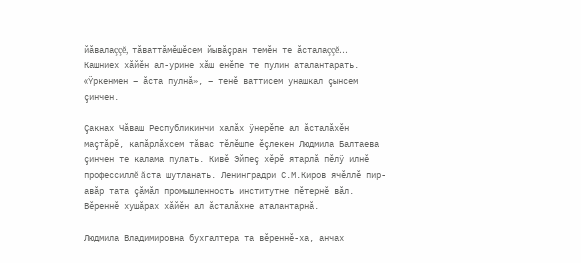йăвалаççĕ, тăваттăмĕшĕсем йывăçран темĕн те ăсталаççĕ… Кашниех хăйĕн ал-урине хăш енĕпе те пулин аталантарать. «Ÿркенмен – ăста пулнă», – тенĕ ваттисем унашкал çынсем çинчен.

Çакнах Чăваш Республикинчи халăх ÿнерĕпе ал ăсталăхĕн маçтăрĕ, капăрлăхсем тăвас тĕлĕшпе ĕçлекен Людмила Балтаева çинчен те калама пулать. Кивĕ Эйпеç хĕрĕ ятарлă пĕлÿ илнĕ профессиллĕ ăста шутланать. Ленинградри С.М.Киров ячĕллĕ пир-авăр тата çăмăл промышленность институтне пĕтернĕ вăл. Вĕреннĕ хушăрах хăйĕн ал ăсталăхне аталантарнă.

Людмила Владимировна бухгалтера та вĕреннĕ-ха, анчах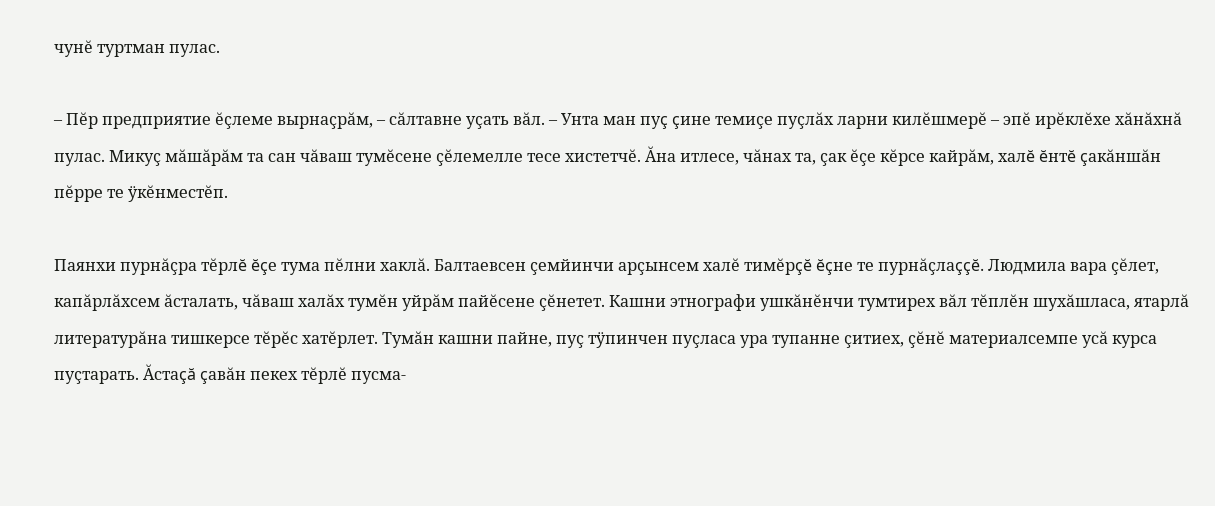чунĕ туртман пулас.

– Пĕр предприятие ĕçлеме вырнаçрăм, – сăлтавне уçать вăл. – Унта ман пуç çине темиçе пуçлăх ларни килĕшмерĕ – эпĕ ирĕклĕхе хăнăхнă пулас. Микуç мăшăрăм та сан чăваш тумĕсене çĕлемелле тесе хистетчĕ. Ăна итлесе, чăнах та, çак ĕçе кĕрсе кайрăм, халĕ ĕнтĕ çакăншăн пĕрре те ÿкĕнместĕп.

Паянхи пурнăçра тĕрлĕ ĕçе тума пĕлни хаклă. Балтаевсен çемйинчи арçынсем халĕ тимĕрçĕ ĕçне те пурнăçлаççĕ. Людмила вара çĕлет, капăрлăхсем ăсталать, чăваш халăх тумĕн уйрăм пайĕсене çĕнетет. Кашни этнографи ушкăнĕнчи тумтирех вăл тĕплĕн шухăшласа, ятарлă литературăна тишкерсе тĕрĕс хатĕрлет. Тумăн кашни пайне, пуç тÿпинчен пуçласа ура тупанне çитиех, çĕнĕ материалсемпе усă курса пуçтарать. Ăстаçă çавăн пекех тĕрлĕ пусма-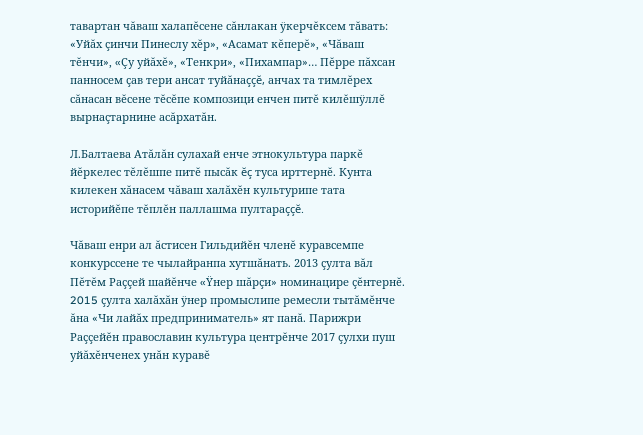тавартан чăваш халапĕсене сăнлакан ÿкерчĕксем тăвать: «Уйăх çинчи Пинеслу хĕр», «Асамат кĕперĕ», «Чăваш тĕнчи», «Çу уйăхĕ», «Тенкри», «Пихампар»… Пĕрре пăхсан панносем çав тери ансат туйăнаççĕ, анчах та тимлĕрех сăнасан вĕсене тĕсĕпе композици енчен питĕ килĕшÿллĕ вырнаçтарнине асăрхатăн.

Л.Балтаева Атăлăн сулахай енче этнокультура паркĕ йĕркелес тĕлĕшпе питĕ пысăк ĕç туса ирттернĕ. Кунта килекен хăнасем чăваш халăхĕн культурипе тата историйĕпе тĕплĕн паллашма пултараççĕ.

Чăваш енри ал ăстисен Гильдийĕн членĕ куравсемпе конкурссене те чылайранпа хутшăнать. 2013 çулта вăл Пĕтĕм Раççей шайĕнче «Ÿнер шăрçи» номинацире çĕнтернĕ. 2015 çулта халăхăн ÿнер промыслипе ремесли тытăмĕнче ăна «Чи лайăх предприниматель» ят панă. Парижри Раççейĕн православин культура центрĕнче 2017 çулхи пуш уйăхĕнченех унăн куравĕ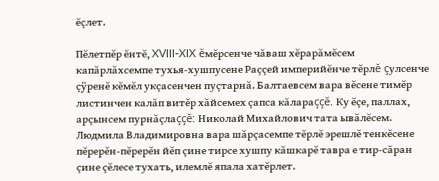ĕçлет.

Пĕлетпĕр ĕнтĕ, XVIII-XIX ĕмĕрсенче чăваш хĕрарăмĕсем капăрлăхсемпе тухья-хушпусене Раççей империйĕнче тĕрлĕ çулсенче çÿренĕ кĕмĕл укçасенчен пуçтарнă. Балтаевсем вара вĕсене тимĕр листинчен калăп витĕр хăйсемех çапса кăлараççĕ. Ку ĕçе, паллах, арçынсем пурнăçлаççĕ: Николай Михайлович тата ывăлĕсем. Людмила Владимировна вара шăрçасемпе тĕрлĕ эрешлĕ тенкĕсене пĕрерĕн-пĕрерĕн йĕп çине тирсе хушпу кăшкарĕ тавра е тир-сăран çине çĕлесе тухать, илемлĕ япала хатĕрлет.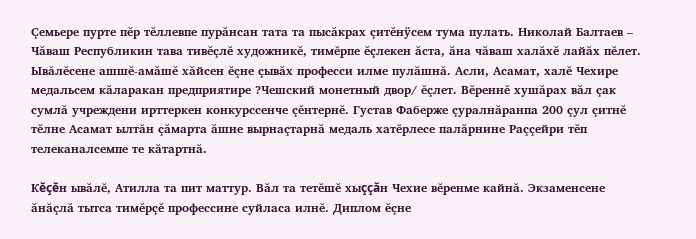Çемьере пурте пĕр тĕллевпе пурăнсан тата та пысăкрах çитĕнÿсем тума пулать. Николай Балтаев – Чăваш Республикин тава тивĕçлĕ художникĕ, тимĕрпе ĕçлекен ăста, ăна чăваш халăхĕ лайăх пĕлет. Ывăлĕсене ашшĕ-амăшĕ хăйсен ĕçне çывăх професси илме пулăшнă. Асли, Асамат, халĕ Чехире медальсем кăларакан предприятире ?Чешский монетный двор/ ĕçлет. Вĕреннĕ хушăрах вăл çак сумлă учреждени ирттеркен конкурссенче çĕнтернĕ. Густав Фаберже çуралнăранпа 200 çул çитнĕ тĕлне Асамат ылтăн çăмарта ăшне вырнаçтарнă медаль хатĕрлесе палăрнине Раççейри тĕп телеканалсемпе те кăтартнă.

Кĕçĕн ывăлĕ, Атилла та пит маттур. Вăл та тетĕшĕ хыççăн Чехие вĕренме кайнă. Экзаменсене ăнăçлă тытса тимĕрçĕ профессине суйласа илнĕ. Диплом ĕçне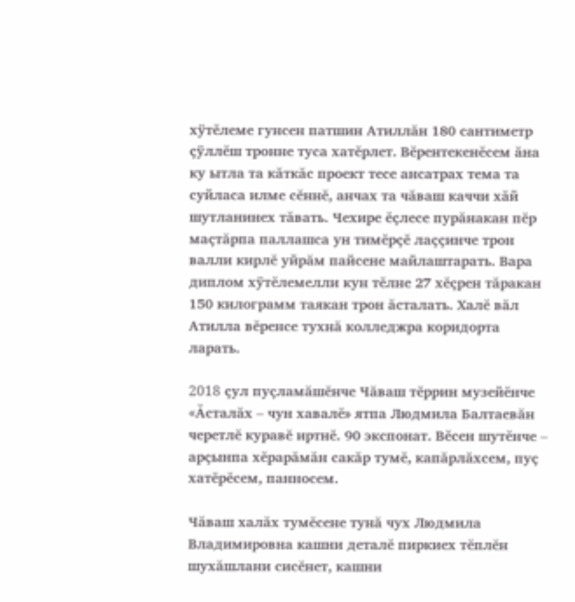хÿтĕлеме гунсен патшин Атиллăн 180 сантиметр çÿллĕш тронне туса хатĕрлет. Вĕрентекенĕсем ăна ку ытла та кăткăс проект тесе ансатрах тема та суйласа илме сĕннĕ, анчах та чăваш каччи хăй шутланинех тăвать. Чехире ĕçлесе пурăнакан пĕр маçтăрпа паллашса ун тимĕрçĕ лаççинче трон валли кирлĕ уйрăм пайсене майлаштарать. Вара диплом хÿтĕлемелли кун тĕлне 27 хĕçрен тăракан 150 килограмм таякан трон ăсталать. Халĕ вăл Атилла вĕренсе тухнă колледжра коридорта ларать.

2018 çул пуçламăшĕнче Чăваш тĕррин музейĕнче «Ăсталăх – чун хавалĕ» ятпа Людмила Балтаевăн черетлĕ куравĕ иртнĕ. 90 экспонат. Вĕсен шутĕнче – арçынпа хĕрарăмăн сакăр тумĕ, капăрлăхсем, пуç хатĕрĕсем, панносем.

Чăваш халăх тумĕсене тунă чух Людмила Владимировна кашни деталĕ пиркиех тĕплĕн шухăшлани сисĕнет, кашни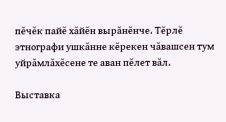пĕчĕк пайĕ хăйĕн вырăнĕнче. Тĕрлĕ этнографи ушкăнне кĕрекен чăвашсен тум уйрăмлăхĕсене те аван пĕлет вăл.

Выставка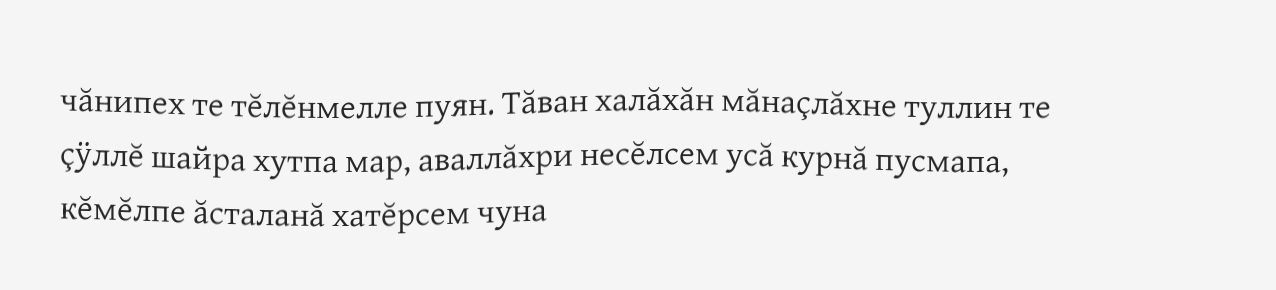чăнипех те тĕлĕнмелле пуян. Тăван халăхăн мăнаçлăхне туллин те çÿллĕ шайра хутпа мар, аваллăхри несĕлсем усă курнă пусмапа, кĕмĕлпе ăсталанă хатĕрсем чуна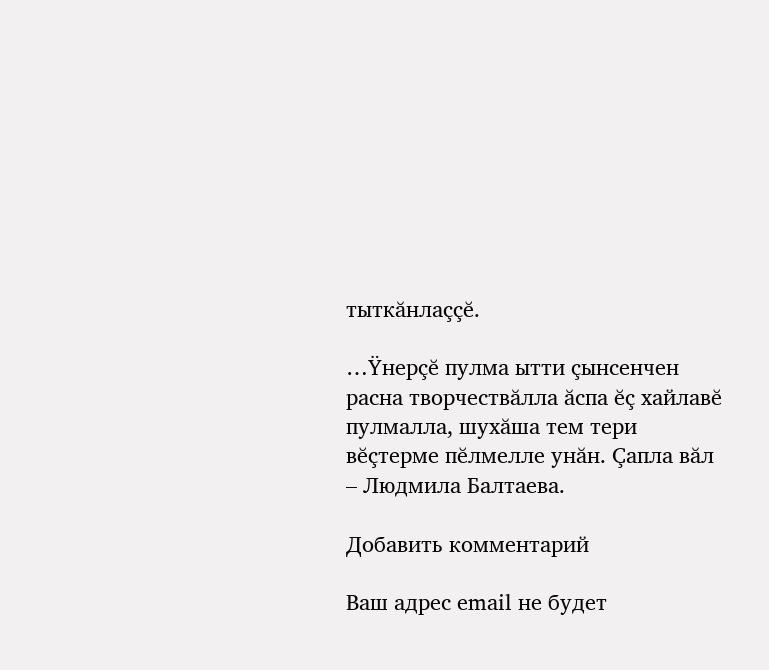тыткăнлаççĕ.

…Ÿнерçĕ пулма ытти çынсенчен расна творчествăлла ăспа ĕç хайлавĕ пулмалла, шухăша тем тери вĕçтерме пĕлмелле унăн. Çапла вăл – Людмила Балтаева.

Добавить комментарий

Ваш адрес email не будет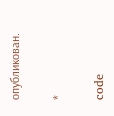опубликован.

*

code